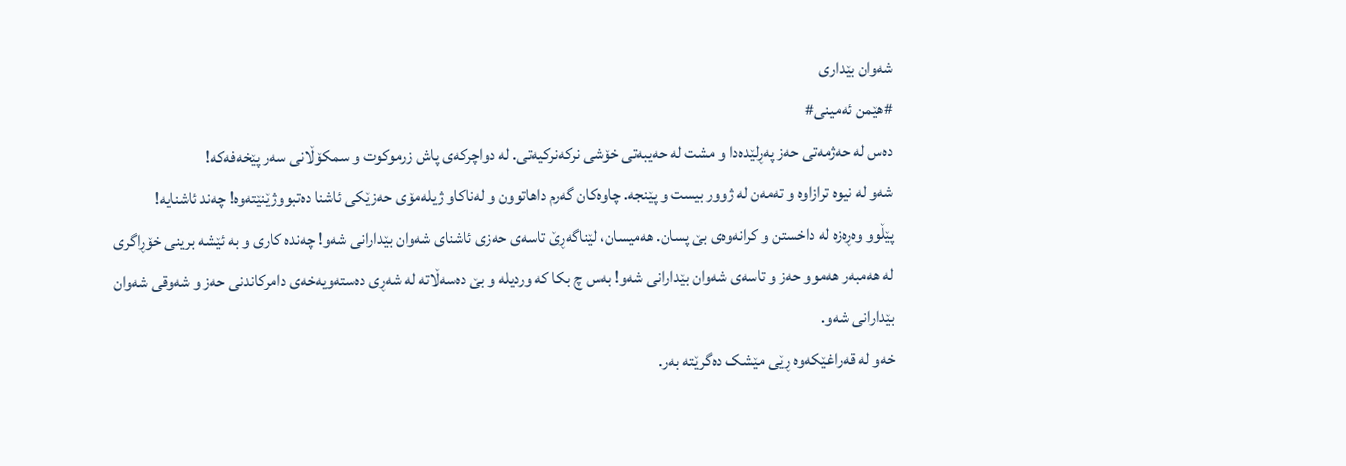شەوان بێداری
#هێمن ئەمینی#
دەس لە حەژمەتی حەز پەڕلێدەدا و مشت لە حەیبەتی خۆشی نرکەنرکیەتی. لە دواچرکەی پاش زرموکوت و سمکۆڵانی سەر پێخەفەکە!
شەو لە نیوە ترازاوە و تەمەن لە ژوور بیست و پێنجە. چاوەکان گەرم داهاتوون و لەناکاو ژیلەمۆی حەزێکی ئاشنا دەتبووژێنێتەوە! چەند ئاشنایە!
پێڵوو وەڕەزە لە داخستن و کرانەوەی بێ پسان. هەمیسان، لێناگەڕێ تاسەی حەزی ئاشنای شەوان بێدارانی شەو! چەندە کاری و بە ئێشە برینی خۆڕاگری لە هەمبەر هەموو حەز و تاسەی شەوان بێدارانی شەو! بەس چ بکا کە وردیلە و بێ دەسەڵاتە لە شەڕی دەستەویەخەی دامرکاندنی حەز و شەوقی شەوان بێدارانی شەو.
خەو لە قەراغێکەوە ڕێی مێشک دەگرێتە بەر.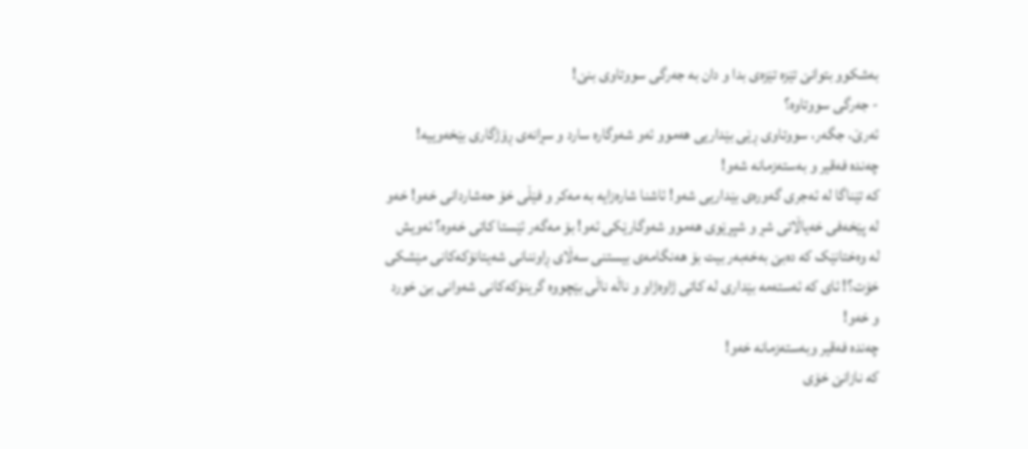بەشکوو بتوانێ تێزە تێزەی بدا و دان بە جەرگی سووتاوی بنێ!
- جەرگی سووتاوە؟
ئەرێ، جگەر، سووتاوی ڕێی بێداریی هەموو ئەو شەوگارە سارد و سڕانەی ڕۆژگاری بێخەوییە!
چەندە فەقیر و بەستەزمانە شەو!
کە تێناگا لە ئەجری گەورەی بێداریی شەو! ئاشنا شارەزایە بە مەکر و فێڵی خۆ حەشاردانی خەو! خەو لە پێخەفی خەیاڵاتی شڕ و شپڕێوی هەموو شەوگارێکی ئەو! بۆ مەگەر ئێستا کاتی خەوە؟ ئەویش لە وەختانێک کە دەبێ بەخەبەر بیت بۆ هەنگامەی بیستنی سەڵای ڕاوننانی شەیتانۆکەکانی مێشکی خۆت؟! ئای کە ئەستەمە بێداری لە کاتی ژاوەژاو و ناڵە ناڵی بێچووە گرینۆکەکانی شەوانی بێ خورد و خەو!
چەندە فەقیر وبەستەزمانە خەو!
کە نازانێ خۆی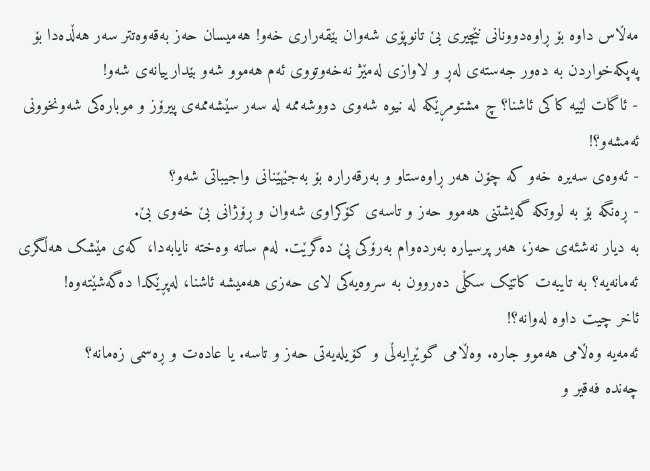مەڵاس داوە بۆ ڕاوەدوونانی نێچیری بێ تانوپۆی شەوان بێقەراری خەو! هەمیسان حەز بەقەوەتتر سەر هەڵدەدا بۆ پەپکەخواردن بە دەور جەستەی لەڕ و لاوازی لەمێژ نەخەوتووی ئەم هەموو شەو بێدارییانەی شەو!
- ئاگات لێیە کاکی ئاشنا؟ چ مشتومڕێکە لە نیوە شەوی دووشەممە لە سەر سێشەممەی پیرۆز و موبارەکی شەونخوونی ئەمشەو؟!
- ئەوەی سەیرە خەو کە چۆن هەر ڕاوەستاو و بەرقەرارە بۆ بەجێهێنانی واجیباتی شەو؟
- ڕەنگە بۆ بە لووتکە گەیشتنی هەموو حەز و تاسەی کۆکراوی شەوان و ڕۆژانی بێ خەوی بێ.
بە دیار نەشئەی حەز، هەر پرسیارە بەردەوام بەرۆکی پێ دەگرێت. لەم ساتە وەختە نایابەدا، کەی مێشک هەڵگری ئەمانەیە؟ بە تایبەت کاتێک سکڵی دەروون بە سروەیەکی لای حەزی هەمیشە ئاشنا، لەپڕێکدا دەگەشێتەوە!
ئاخر چیت داوە لەوانە؟!
ئەمەیە وەڵامی هەموو جارە. وەڵامی گوێڕایەڵی و کۆیلەیەتی حەز و تاسە. یا عادەت و ڕەسمی زەمانە؟
چەندە فەقیر و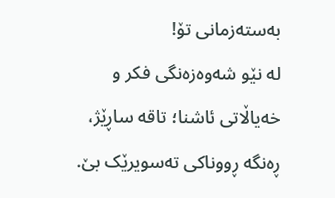بەستەزمانی تۆ!
لە نێو شەوەزەنگی فکر و خەیاڵاتی ئاشنا؛ تاقە ساڕێژ، ڕەنگە ڕووناکی تەسویرێک بێ.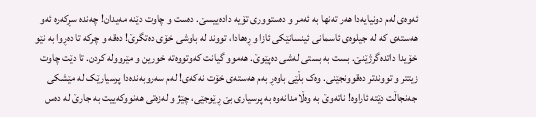ئەوەی لەم دونیایەدا هەر تەنها بە ئەمر و دەستووری تۆیە دادەییسێ. دەست و چاوت دێنە مەیدان! چەندە سڕکەرە ئەو هەستەی کە لە جیلوەی ئاسمانی ئینسانێکی ئازا و ڕەهادا، تووند لە باوشی خۆی دەتگرێ! دەقە و چرکە تا دەڕوا بە نێو خۆیدا داتدەگرژێنێ. بست بە بستی لەشی دەپێوێ. هەموو گیانت کەوتووەتە خورین و مێروولە کردن. تا دێت چاوت زیتتر و تووندتر دەقوونجێنی. وەک بڵێی باوەڕ بەم هەستەی خۆت نەکەی! لەم سەروبەندەدا پرسیارێک لە مێشکی جەنجاڵت دێتە ئاراوە! ناتەوێ بە وەڵامدانەوە بە پرسیاری بێ ڕێوجێی، چێژ و لەزەتی هەنووکەییت بە جارێ لە دەس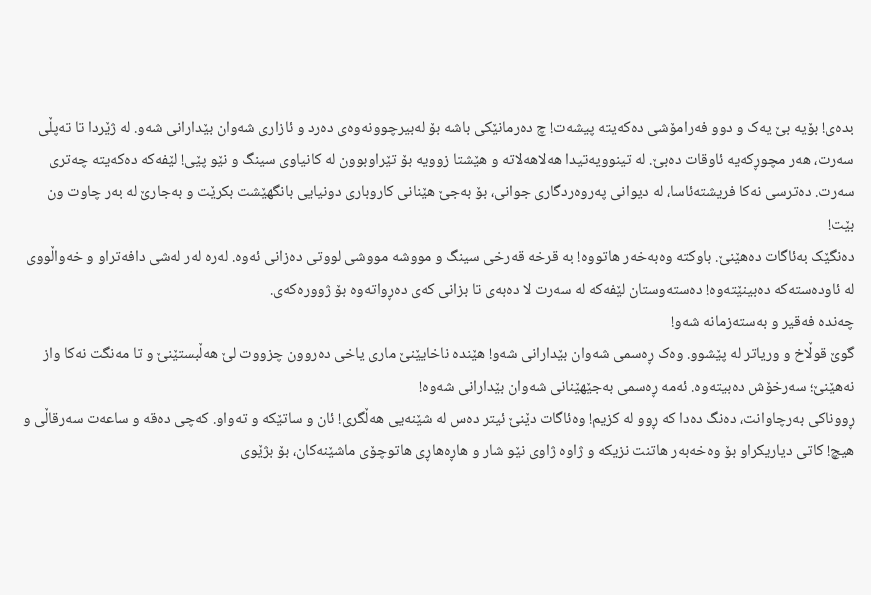بدەی! بۆیە بێ یەک و دوو فەرامۆشی دەکەیتە پیشەت! چ دەرمانێکی باشە بۆ لەبیرچوونەوەی دەرد و ئازاری شەوان بێدارانی شەو. لە ژێردا تا تەپڵی سەرت، هەر مچوڕکەیە ئاوقات دەبێ. لە تینوویەتیدا هەلاهەلاتە و هێشتا زوویە بۆ تێراوبوون لە کانیاوی سینگ و نێو پێی! لێفەکە دەکەیتە چەتری سەرت. دەترسی نەکا فریشتەئاسا، لە دیوانی پەروەردگاری جوانی، بۆ بەجێ هێنانی کاروباری دونیایی بانگهێشت بکرێت و بەجارێ لە بەر چاوت ون بێت!
دەنگێک بەئاگات دەهێنێ. باوکتە وەبەخەر هاتووە! بە قرخە قەرخی سینگ و مووشە مووشی لووتی دەزانی ئەوە. لەرە لەر لەشی دافەتراو و خەواڵووی لە ئاودەستەکە دەبینێتەوە! دەستەوستان لێفەکە لە سەرت لا دەبەی تا بزانی کەی دەڕواتەوە بۆ ژوورەکەی.
چەندە فەقیر و بەستەزمانە شەو!
گوێ قوڵاخ و وریاتر لە پێشوو. وەک ڕەسمی شەوان بێدارانی شەو! هێندە ناخایێنێ ماری یاخی دەروون چزووت لێ هەڵبستێنێ و تا مەنگت نەکا واز نەهێنێ؛ سەرخۆش دەبیتەوە. ئەمە ڕەسمی بەجێهێنانی شەوان بێدارانی شەوە!
ڕووناکی بەرچاوانت، دەنگ دەدا کە ڕوو لە کزیم! وەئاگات دێنێ ئیتر دەس لە شێنەیی هەڵگری! ئان و ساتێکە و تەواو. کەچی دەقە و ساعەت سەرقاڵی و هیچ! کاتی دیاریکراو بۆ وەخەبەر هاتنت نزیکە و ژاوە ژاوی نێو شار و هاڕەهاڕی هاتوچۆی ماشێنەکان، بۆ بژێوی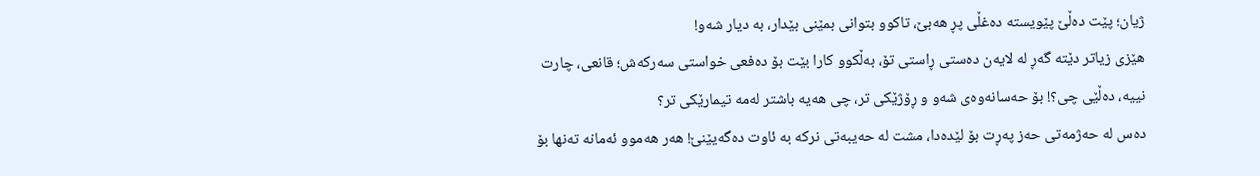ژیان؛ پێت دەڵێ پێویستە دەغڵی پڕ هەبێ، تاکوو بتوانی بمێنی بێدار، بە دیار شەو!
هێزی زیاتر دێتە گەڕ لە لایەن دەستی ڕاستی تۆ، بەڵکوو کارا بێت بۆ دەفعی خواستی سەرکەش؛ قانعی، چارت نییە، دەڵێی چی؟! بۆ حەسانەوەی شەو و ڕۆژێکی تر، چی هەیە باشتر لەمە تیمارێکی تر؟
دەس لە حەژمەتی حەز پەڕت بۆ لێدەدا، مشت لە حەیبەتی نرکە بە ئاوت دەگەیێنێ! هەر هەموو ئەمانە تەنها بۆ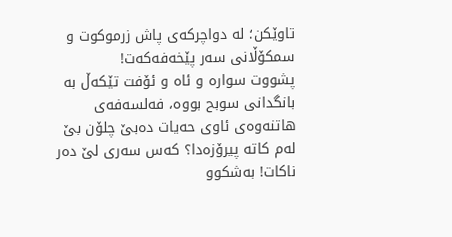تاوێکن؛ لە دواچرکەی پاش زرموکوت و سمکۆڵانی سەر پێخەفەکەت!
پشووت سوارە و ئاه و ئۆفت تێکەڵ بە بانگدانی سوبح بووە، فەلسەفەی هاتنەوەی ئاوی حەیات دەبێ چلۆن بێ لەم کاتە پیرۆزەدا؟ کەس سەری لێ دەر ناکات! بەشکوو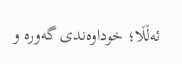ئەڵڵا؛ خوداوەندی گەورە و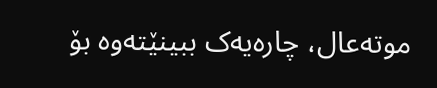موتەعال، چارەیەک ببینێتەوە بۆ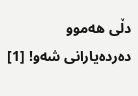دڵی هەموو دەردەیارانی شەو! [1]